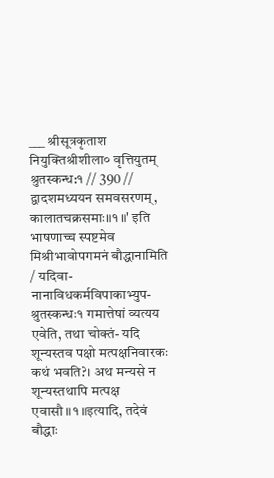___ श्रीसूत्रकृताश नियुक्तिश्रीशीला० वृत्तियुतम् श्रुतस्कन्ध:१ // 390 // द्वादशमध्ययन समवसरणम्, कालातचक्रसमाः॥१॥' इति भाषणाच्च स्पष्टमेव मिश्रीभावोपगमनं बौद्धानामिति / यदिवा-नानाविधकर्मविपाकाभ्युप- श्रुतस्कन्धः१ गमात्तेषां व्यत्यय एवेति, तथा चोक्तं- यदि शून्यस्तव पक्षो मत्पक्षनिवारकः कथं भवति?। अथ मन्यसे न शून्यस्तथापि मत्पक्ष एवासौ॥१॥इत्यादि, तदेवं बौद्धाः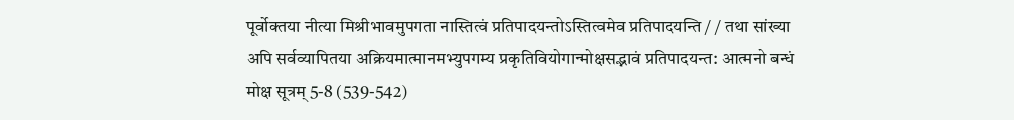पूर्वोक्तया नीत्या मिश्रीभावमुपगता नास्तित्वं प्रतिपादयन्तोऽस्तित्वमेव प्रतिपादयन्ति / / तथा सांख्या अपि सर्वव्यापितया अक्रियमात्मानमभ्युपगम्य प्रकृतिवियोगान्मोक्षसद्भावं प्रतिपादयन्त: आत्मनो बन्धं मोक्ष सूत्रम् 5-8 (539-542)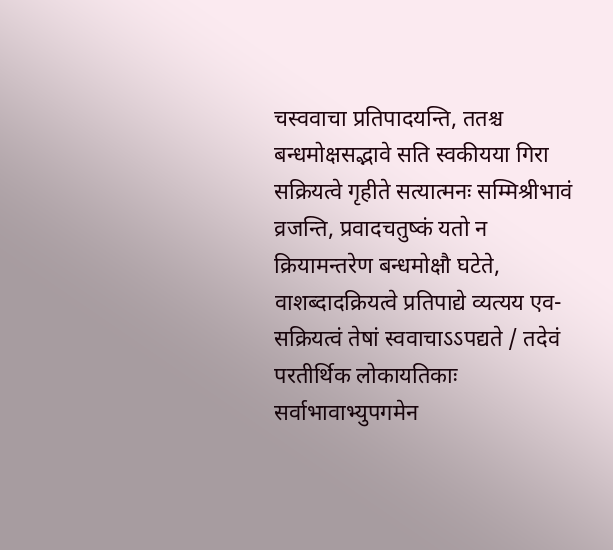चस्ववाचा प्रतिपादयन्ति, ततश्च बन्धमोक्षसद्भावे सति स्वकीयया गिरा सक्रियत्वे गृहीते सत्यात्मनः सम्मिश्रीभावं व्रजन्ति, प्रवादचतुष्कं यतो न क्रियामन्तरेण बन्धमोक्षौ घटेते, वाशब्दादक्रियत्वे प्रतिपाद्ये व्यत्यय एव-सक्रियत्वं तेषां स्ववाचाऽऽपद्यते / तदेवं परतीर्थिक लोकायतिकाः सर्वाभावाभ्युपगमेन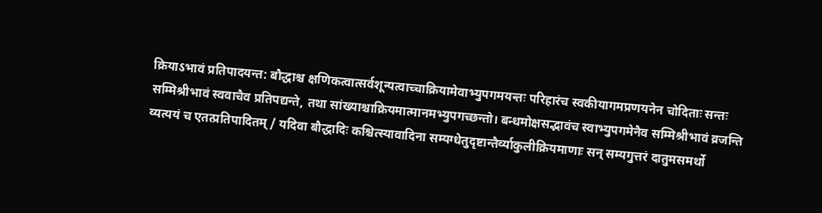क्रियाऽभावं प्रतिपादयन्त: बौद्धाश्च क्षणिकत्वात्सर्वशून्यत्वाच्चाक्रियामेवाभ्युपगमयन्तः परिहारंच स्वकीयागमप्रणयनेन चोदिताः सन्तः सम्मिश्रीभावं स्ववाचैव प्रतिपद्यन्ते, तथा सांख्याश्चाक्रियमात्मानमभ्युपगच्छन्तो। बन्धमोक्षसद्भावंच स्वाभ्युपगमेनैव सम्मिश्रीभावं व्रजन्ति व्यत्ययं च एतत्प्रतिपादितम् / यदिवा बौद्धादिः कश्चित्स्यावादिना सम्यग्धेतुदृष्टान्तैर्व्याकुलीक्रियमाणाः सन् सम्यगुत्तरं दातुमसमर्थो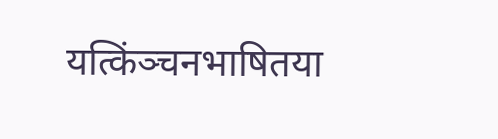यत्किंञ्चनभाषितया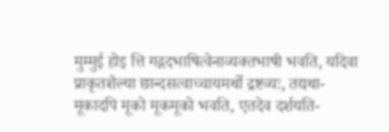मुम्मुई होइ त्ति गद्गदभाषित्वेनाव्यक्तभाषी भवति, यदिवा प्राकृतशैल्या छान्दसत्वाच्चायमर्थो द्रष्टव्यः, तद्यथा- मूकादपि मूको मूकमूको भवति, एतदेव दर्शयति-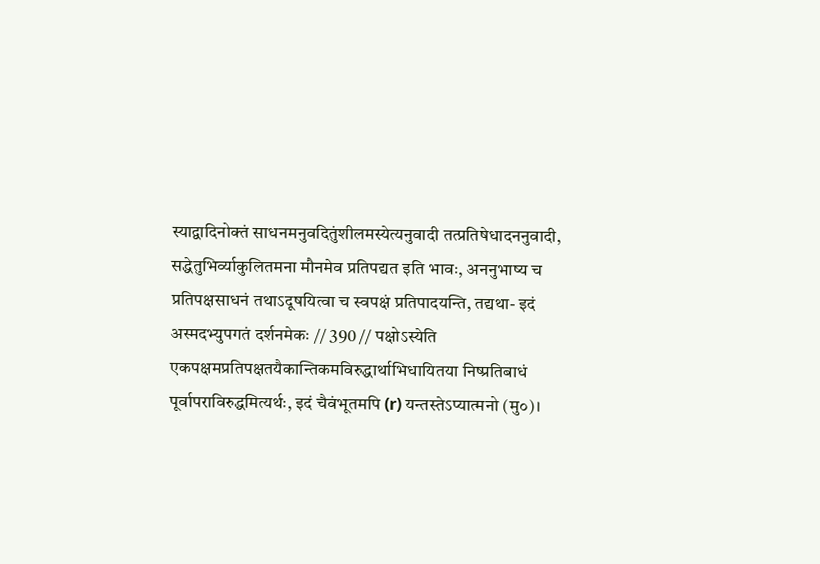स्याद्वादिनोक्तं साधनमनुवदितुंशीलमस्येत्यनुवादी तत्प्रतिषेधादननुवादी, सद्धेतुभिर्व्याकुलितमना मौनमेव प्रतिपद्यत इति भावः, अननुभाष्य च प्रतिपक्षसाधनं तथाऽदूषयित्वा च स्वपक्षं प्रतिपादयन्ति, तद्यथा- इदं अस्मदभ्युपगतं दर्शनमेकः // 390 // पक्षोऽस्येति एकपक्षमप्रतिपक्षतयैकान्तिकमविरुद्धार्थाभिधायितया निष्प्रतिबाधं पूर्वापराविरुद्धमित्यर्थः, इदं चैवंभूतमपि (r) यन्तस्तेऽप्यात्मनो (मु०)।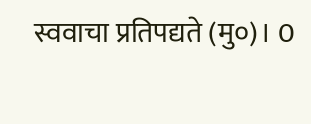स्ववाचा प्रतिपद्यते (मु०)। 0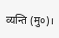व्यन्ति (मु०)।